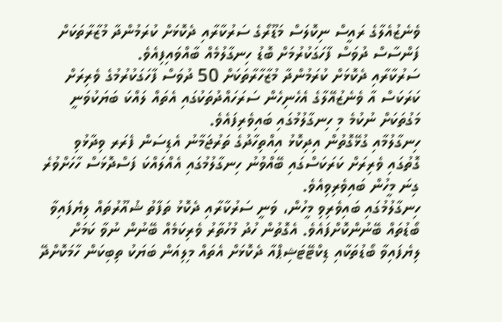ވެނެޒުއެލާގެ ރައީސް ނިކޮލަސް މަޑޫރޯގެ ސަރުކާރާއި ދެކޮޅަށް ކުރަމުންދާ މުޒާރާތަކަށް ފަންސާސް ދުވަސް ފާހަގަކުރުމަށް ބޮޑު ހިނގާލުމެއް ބާއްވައިފިއެވެ.
ސަރުކާރާއި ދެކޮޅަށް ކުރަމުންދާ މުޒާހާރާތަކަށް 50 ދުވަސް ފާހަގަކުރުމުގެ ވެރިރަށް ކަރަކަސް އާ ވެނެޒުއޭލާގެ އެހެނިހެން ސަރަހައްދުތަކުގައި އެތައް ލައްކަ ބަޔަކުވަނީ މަގުތަކަށް ނުކުމެ މި ހިނގާލުމުގައި ބައިވެރިފައެވެ.
ހިނގާލުމާއި ގުޅޭގޮތުން އިދިކޮޅު އިއްތިހާދުގެ ތަރުޖަމާނު އެޑިސަން ފެރަރ ވިދާޅުވި ގޮތުގައި ވެރިރަށް ކަރަކަސްގައި ބޭއްވުނު ހިނގާލުމުގައި އެއްލައްކަ ފަސްދޮޅަސް ހާހަށްވުރެ ގިނަ މީހުން ބައިވެރިވިއެވެ.
ހިނގާލުމުގައި ބައިވެރިވި މީހުން، ވަނީ ސަރުކާރާއި ދެކޮޅު ތަފާތު ޝުއޫރުތައް ލިޔެފައިވާ ބޯޑުތައް ބޭނުންކޮށްފައެވެ. އެގޮތުން ހުދު މުހުތާރު ވެރިކަމެއް ބޭނުން ނުވާ ކަމަށް ލިޔެފައިވާ ބޯޑުތަކާއި ޑިކްޓޭޓަޝިޕްއާ ދެކޮޅަށް އެތައް މިލިއަން ބަޔަކު ތިބިކަން ހާމަކޮށްދޭ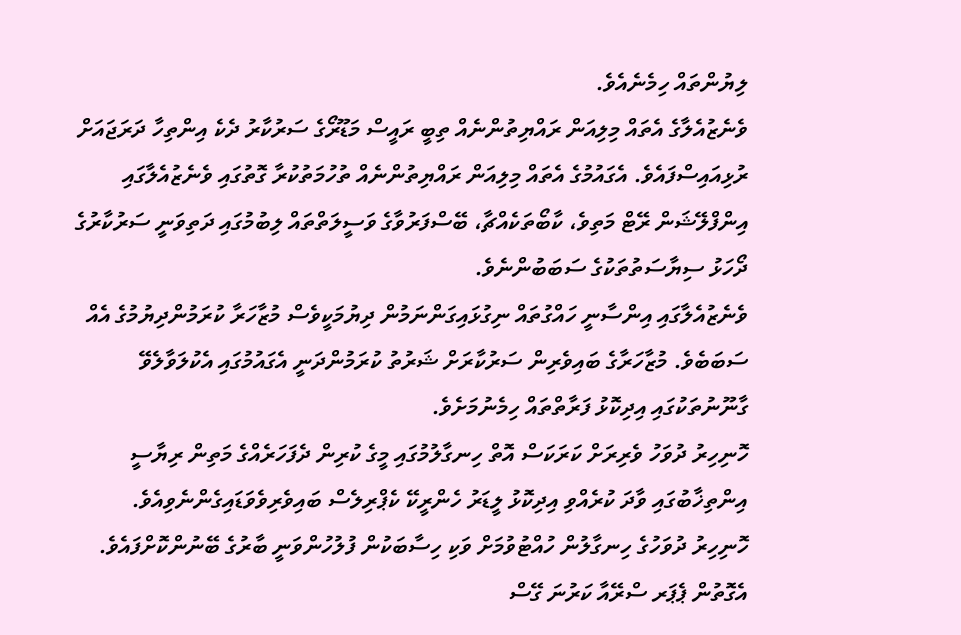ލިޔުންތައް ހިމެނެއެވެ.
ވެނެޒުއެލާގެ އެތައް މިލިއަން ރައްޔިތުންނެއް ތިބީ ރައީސް މަޑޫރޯގެ ސަރުކާރު ދެކެ އިންތިހާ ދަރަޖައަށް ރުޅިއައިސްފައެވެ. އެގައުމުގެ އެތައް މިލިއަން ރައްޔިތުންނެއް ތުހުމަތުކުރާ ގޮތުގައި ވެނެޒުއެލާގައި އިންފްލޭޝަން ރޭޓް މަތިވެ، ކާބޯތަކެއްޗާ، ބޭސްފަރުވާގެ ވަސީލަތްތައް ލިބުމުގައި ދަތިވަނީ ސަރުކާރުގެ ދޯހަޅު ސިޔާސަތުތަކުގެ ސަބަބުންނެވެ.
ވެނެޒުއެލާގައި އިންސާނީ ހައްގުތައް ނިގުޅައިގަންނަމުން ދިޔުމަކީވެސް މުޒާހަރާ ކުރަމުންދިޔުމުގެ އެއް ސަބަބެވެ. މުޒާހަރާގެ ބައިވެރިން ސަރުކާރަށް ޝަރުތު ކުރަމުންދަނީ އެގައުމުގައި އެކުލަވާލެވޭ ގާނޫނުތަކުގައި އިދިކޮޅު ފަރާތްތައް ހިމެނުމަށެވެ.
ހޮނިހިރު ދުވަހު ވެރިރަށް ކަރަކަސް އޮތް ހިނގާލުމުގައި މީގެ ކުރިން ދެފަހަރެއްގެ މަތިން ރިޔާސީ އިންތިޚާބުގައި ވާދަ ކުރެއްވި އިދިކޮޅު ލީޑަރު ހެންރީކޭ ކެޕްރިލެސް ބައިވެރިވެވަޑައިގެންނެވިއެވެ.
ހޮނިހިރު ދުވަހުގެ ހިނގާލުން ހުއްޓުވުމަށް ވަކި ހިސާބަކުން ފުލުހުންވަނީ ބާރުގެ ބޭނުންކޮށްފައެވެ. އެގޮތުން ޕެޕަރ ސްރޭއާ ކަރުނަ ގޭސް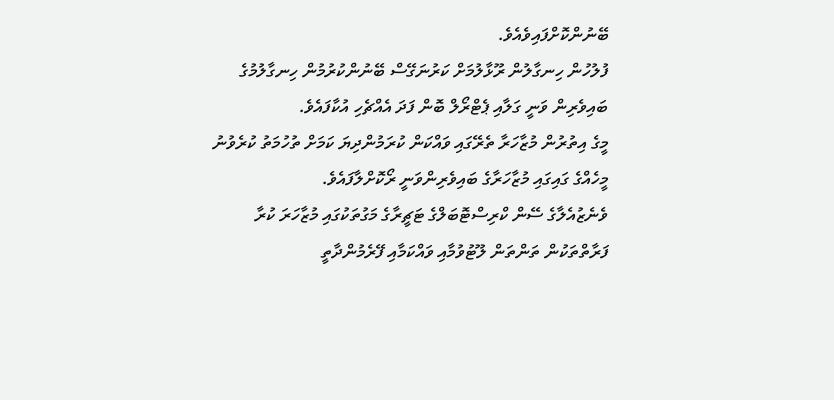ބޭނުންކޮށްފައިވެއެވެ.
ފުލުހުން ހިނގާލުން ރޫޅާލުމަށް ކަރުނަގޭސް ބޭނުންކުރުމުން ހިނގާލުމުގެ ބައިވެރިން ވަނީ ގަލާއި ޕެޓްރޯލް ބޮން ފަދަ އެއްޗެހި އުކާފައެވެ.
މީގެ އިތުރުން މުޒާހަރާ ތެރޭގައި ވައްކަން ކުރަމުންދިޔަ ކަމަށް ތުހުމަތު ކުރެވުނު މީހެއްގެ ގައިގައި މުޒާހަރާގެ ބައިވެރިންވަނީ ރޯކޮށްލާފައެވެ.
ވެނެޒުއެލާގެ ސޭން ކްރިސްޓޮބަލްގެ ޓަޗީރާގެ މަގުތަކުގައި މުޒާހަރަ ކުރާ ފަރާތްތަކުން ތަންތަން ލޫޓުވުމާއި ވައްކަމާއި ފޭރެމުންދާތީ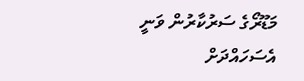މަޑޫރޯގެ ސަރުކާރުން ވަނީ އެސަހައްދަށް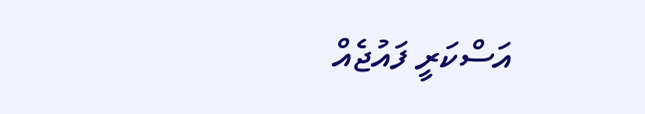އަސްކަރީ ފައުޖެއް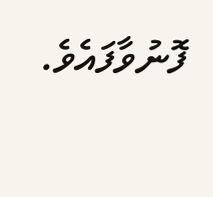ފޮނުވާފައެވެ.